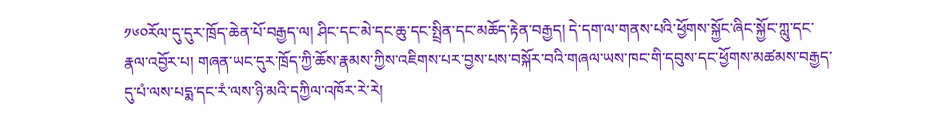༡༦༠རོལ་དུ་དུར་ཁྲོད་ཆེན་པོ་བརྒྱད་ལ། ཤིང་དང་མེ་དང་ཆུ་དང་སྤྲིན་དང་མཆོད་རྟེན་བརྒྱད། དེ་དག་ལ་གནས་པའི་ཕྱོགས་སྐྱོང་ཞིང་སྐྱོང་ཀླུ་དང་རྣལ་འབྱོར་པ། གཞན་ཡང་དུར་ཁྲོད་ཀྱི་ཆོས་རྣམས་ཀྱིས་འཇིགས་པར་བྱས་པས་བསྐོར་བའི་གཞལ་ཡས་ཁང་གི་དབུས་དང་ཕྱོགས་མཚམས་བརྒྱད་དུ་པཾ་ལས་པདྨ་དང་རཾ་ལས་ཉི་མའི་དཀྱིལ་འཁོར་རེ་རེ།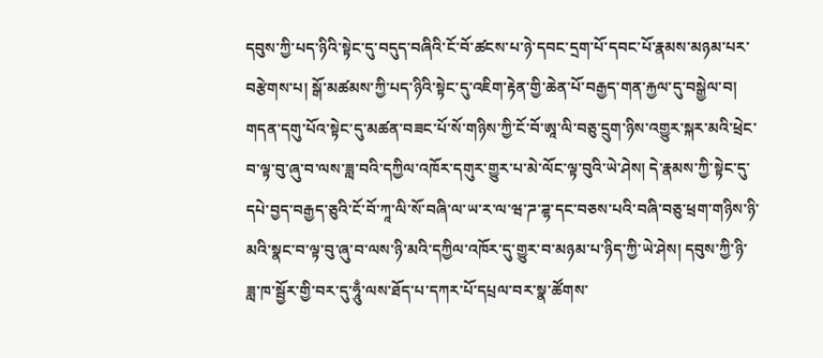དབུས་ཀྱི་པད་ཉིའི་སྟེང་དུ་བདུད་བཞིའི་ངོ་བོ་ཚངས་པ་ཉེ་དབང་དྲག་པོ་དབང་པོ་རྣམས་མཉམ་པར་བརྩེགས་པ། སྒོ་མཚམས་ཀྱི་པད་ཉིའི་སྟེང་དུ་འཇིག་རྟེན་གྱི་ཆེན་པོ་བརྒྱད་གན་རྐྱལ་དུ་བསྒྱེལ་བ། གདན་དགུ་པོའ་སྟེང་དུ་མཚན་བཟང་པོ་སོ་གཉིས་ཀྱི་ངོ་བོ་ཨཱ་ལི་བཅུ་དྲུག་ཉིས་འགྱུར་སྐར་མའི་ཕྲེང་བ་ལྟ་བུ་ཞུ་བ་ལས་ཟླ་བའི་དཀྱིལ་འཁོར་དགུར་གྱུར་པ་མེ་ལོང་ལྟ་བུའི་ཡེ་ཤེས། དེ་རྣམས་ཀྱི་སྟེང་དུ་དཔེ་བྱད་བརྒྱད་ཅུའི་ངོ་བོ་ཀཱ་ལི་སོ་བཞི་ལ་ཡ་ར་ལ་ཝ་ཌ་ཌྷ་དང་བཅས་པའི་བཞི་བཅུ་ཕྲག་གཉིས་ཉི་མའི་སྣང་བ་ལྟ་བུ་ཞུ་བ་ལས་ཉི་མའི་དཀྱིལ་འཁོར་དུ་གྱུར་བ་མཉམ་པ་ཉིད་ཀྱི་ཡེ་ཤེས། དབུས་ཀྱི་ཉི་ཟླ་ཁ་སྦྱོར་གྱི་བར་དུ་ཧཱུྃ་ལས་ཐོད་པ་དཀར་པོ་དཔྲལ་བར་སྣ་ཚོགས་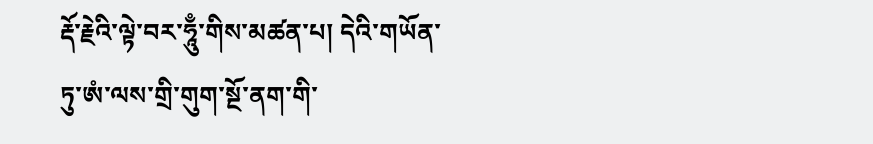རྡོ་རྗེའི་ལྟེ་བར་ཧཱུྃ་གིས་མཚན་པ། དེའི་གཡོན་ཏུ་ཨཾ་ལས་གྲི་གུག་སྔོ་ནག་གི་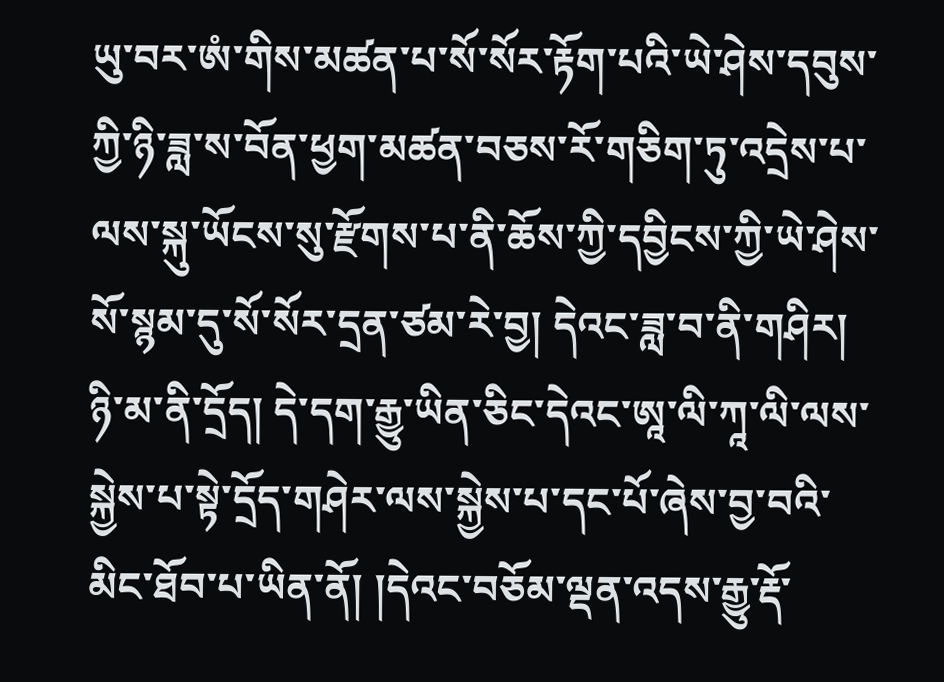ཡུ་བར་ཨཾ་གིས་མཚན་པ་སོ་སོར་རྟོག་པའི་ཡེ་ཤེས་དབུས་ཀྱི་ཉི་ཟླ་ས་བོན་ཕྱག་མཚན་བཅས་རོ་གཅིག་ཏུ་འདྲེས་པ་ལས་སྐུ་ཡོངས་སུ་རྫོགས་པ་ནི་ཆོས་ཀྱི་དབྱིངས་ཀྱི་ཡེ་ཤེས་སོ་སྙམ་དུ་སོ་སོར་དྲན་ཙམ་རེ་བྱ། དེའང་ཟླ་བ་ནི་གཤིར། ཉི་མ་ནི་དྲོད། དེ་དག་རྒྱུ་ཡིན་ཅིང་དེའང་ཨཱ་ལི་ཀཱ་ལི་ལས་སྐྱེས་པ་སྟེ་དྲོད་གཤེར་ལས་སྐྱེས་པ་དང་པོ་ཞེས་བྱ་བའི་མིང་ཐོབ་པ་ཡིན་ནོ། །དེའང་བཅོམ་ལྡན་འདས་རྒྱུ་རྡོ་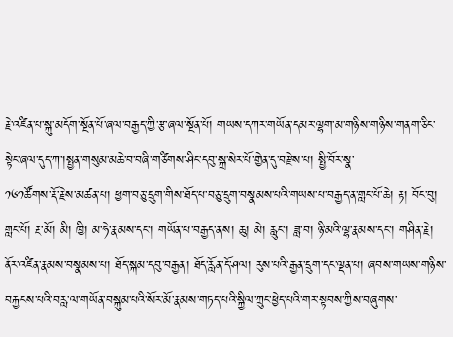རྗེ་འཛིན་པ་སྐུ་མདོག་སྔོན་པོ་ཞལ་བརྒྱད་ཀྱི་རྩ་ཞལ་སྔོན་པོ། གཡས་དཀར་གཡོན་དམར་ལྷག་མ་གཉིས་གཉིས་གནག་ཅིང་སྟེང་ཞལ་དུད་ཀ་།སྤྱན་གསུམ་མཆེ་བ་བཞི་གཙིགས་ཤིང་དབུ་སྐྲ་སེར་པོ་གྱེན་དུ་བརྫེས་པ། སྤྱི་བོར་སྣ་
༡༦༡ཚོགས་རྡོ་རྗེས་མཚན་པ། ཕྱག་བཅུ་དྲུག་གིས་ཐོད་པ་བཅུ་དྲུག་བསྣམས་པའི་གཡས་པ་བརྒྱད་ན་གླང་པོ་ཆེ། རྟ། བོང་བུ། གླང་པོ། རྔ་མོ། མི། ཁྱི། མ་ཧེ་རྣམས་དང་། གཡོན་པ་བརྒྱད་ནས། ཆུ། མེ། རླུང་། ཟླ་བ། ཉི་མའི་ལྷ་རྣམས་དང་། གཤིན་རྗེ། ནོར་འཛིན་རྣམས་བསྣམས་པ། ཐོད་སྐམ་དབུ་བརྒྱན། ཐོད་རློན་དོ་ཤལ། རུས་པའི་རྒྱན་དྲུག་དང་ལྡན་པ། ཞབས་གཡས་གཉིས་བརྐྱངས་པའི་བརླ་ལ་གཡོན་བསྐུམ་པའི་སོར་མོ་རྣམས་གཏད་པའི་སྐྱིལ་ཀྲུང་ཕྱེད་པའི་གར་སྟབས་ཀྱིས་བཞུགས་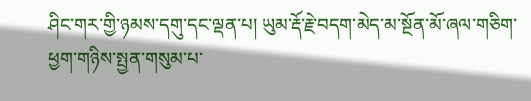ཤིང་གར་གྱི་ཉམས་དགུ་དང་ལྡན་པ། ཡུམ་རྡོ་རྗེ་བདག་མེད་མ་སྔོན་མོ་ཞལ་གཅིག་ཕྱག་གཉིས་སྤྱན་གསུམ་པ་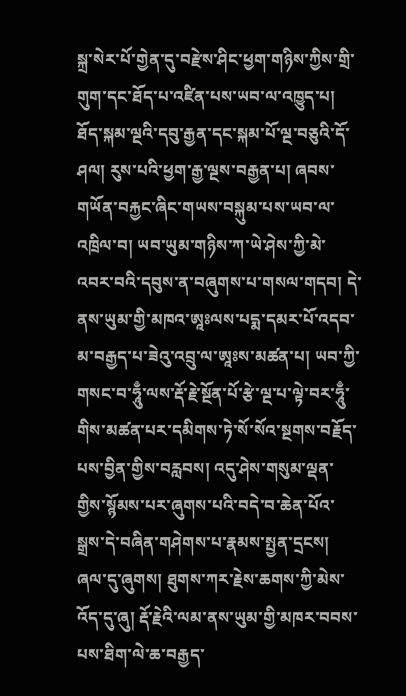སྐྲ་སེར་པོ་གྱེན་དུ་བརྫེས་ཤིང་ཕྱག་གཉིས་ཀྱིས་གྲི་གུག་དང་ཐོད་པ་འཛིན་པས་ཡབ་ལ་འཁྱུད་པ། ཐོད་སྐམ་ལྔའི་དབུ་རྒྱན་དང་སྐམ་པོ་ལྔ་བཅུའི་དོ་ཤལ། རུས་པའི་ཕྱག་རྒྱ་ལྔས་བརྒྱན་པ། ཞབས་གཡོན་བརྐྱང་ཞིང་གཡས་བསྐུམ་པས་ཡབ་ལ་འཁྲིལ་བ། ཡབ་ཡུམ་གཉིས་ཀ་ཡེ་ཤེས་ཀྱི་མེ་འབར་བའི་དབུས་ན་བཞུགས་པ་གསལ་གདབ། དེ་ནས་ཡུམ་གྱི་མཁའ་ཨཱཿལས་པདྨ་དམར་པོ་འདབ་མ་བརྒྱད་པ་ཟེའུ་འབྲུ་ལ་ཨཱཿས་མཚན་པ། ཡབ་ཀྱི་གསང་བ་ཧཱུྃ་ལས་རྡོ་རྗེ་སྔོན་པོ་རྩེ་ལྔ་པ་ལྟེ་བར་ཧཱུྃ་གིས་མཚན་པར་དམིགས་ཏེ་སོ་སོའ་སྔགས་བརྗོད་པས་བྱིན་གྱིས་བརླབས། འདུ་ཤེས་གསུམ་ལྡན་གྱིས་སྙོམས་པར་ཞུགས་པའི་བདེ་བ་ཆེན་པོའ་སྒྲས་དེ་བཞིན་གཤེགས་པ་རྣམས་སྤྱན་དྲངས། ཞལ་དུ་ཞུགས། ཐུགས་ཀར་རྗེས་ཆགས་ཀྱི་མེས་འོད་དུ་ཞུ། རྡོ་རྗེའི་ལམ་ནས་ཡུམ་གྱི་མཁར་བབས་པས་ཐིག་ལེ་ཆ་བརྒྱད་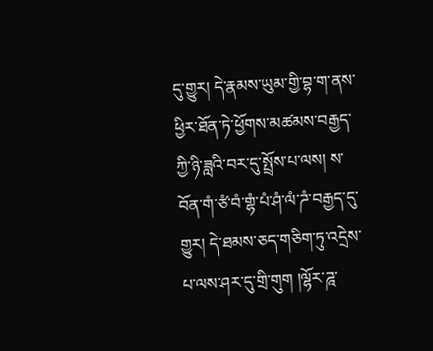དུ་གྱུར། དེ་རྣམས་ཡུམ་གྱི་བྷ་ག་ནས་ཕྱིར་ཐོན་ཏེ་ཕྱོགས་མཚམས་བརྒྱད་ཀྱི་ཉི་ཟླའི་བར་དུ་སྤྲོས་པ་ལས། ས་བོན་གཾ་ཙཾ་བཾ་གྷཾ་པཾ་ཤཾ་ལཾ་ཌཾ་བརྒྱད་དུ་གྱུར། དེ་ཐམས་ཅད་གཅིག་ཏུ་འདྲེས་པ་ལས་ཤར་དུ་གྲི་གུག །ལྷོར་ཌཱ་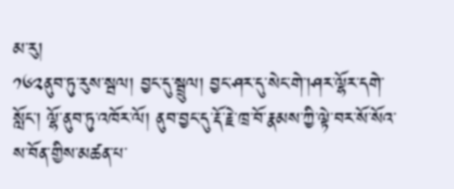མ་རུ།
༡༦༢ནུབ་ཏུ་རུས་སྦལ། བྱང་དུ་སྦྲུལ། བྱང་ཤར་དུ་སེང་གེ་།ཤར་ལྷོར་དགེ་སློང་། ལྷོ་ནུབ་ཏུ་འཁོར་ལོ། ནུབ་བྱང་དུ་རྡོ་རྗེ་ཁྲ་བོ་རྣམས་ཀྱི་ལྟེ་བར་སོ་སོའ་ས་བོན་གྱིས་མཚན་པ་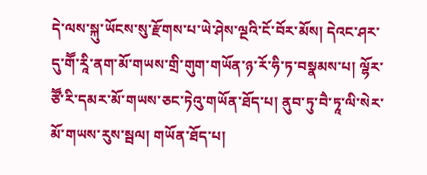དེ་ལས་སྐུ་ཡོངས་སུ་རྫོགས་པ་ཡེ་ཤེས་ལྔའི་ངོ་བོར་མོས། དེའང་ཤར་དུ་གཽ་རཱི་ནག་མོ་གཡས་གྲི་གུག་གཡོན་ཉ་རོ་ཧི་ཏ་བསྣམས་པ། ལྷོར་ཙཽ་རི་དམར་མོ་གཡས་ཅང་ཏེའུ་གཡོན་ཐོད་པ། ནུབ་ཏུ་བཻ་ཏཱ་ལི་སེར་མོ་གཡས་རུས་སྦལ། གཡོན་ཐོད་པ།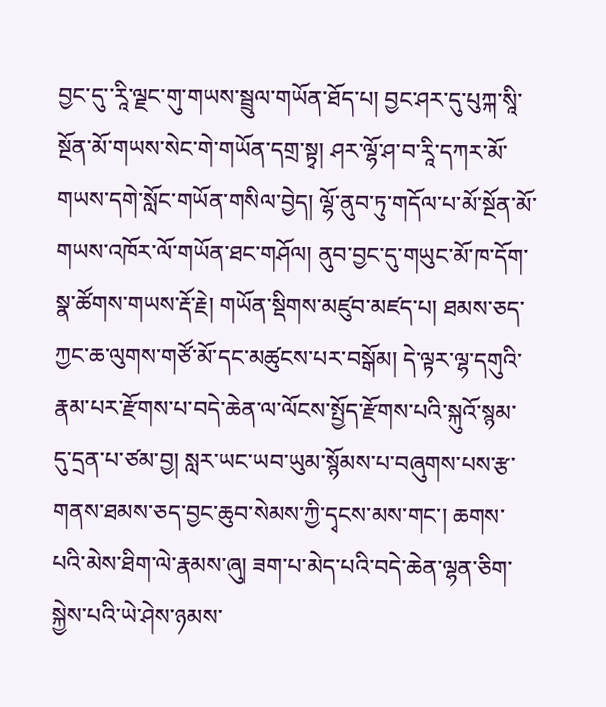བྱང་དུ་་རཱི་ལྗང་གུ་གཡས་སྦྲུལ་གཡོན་ཐོད་པ། བྱང་ཤར་དུ་པུཀྐ་སཱི་སྔོན་མོ་གཡས་སེང་གེ་གཡོན་དགྲ་སྟྭ། ཤར་ལྷོ་ཤ་བ་རཱི་དཀར་མོ་གཡས་དགེ་སློང་གཡོན་གསིལ་བྱེད། ལྷོ་ནུབ་ཏུ་གདོལ་པ་མོ་སྔོན་མོ་གཡས་འཁོར་ལོ་གཡོན་ཐང་གཤོལ། ནུབ་བྱང་དུ་གཡུང་མོ་ཁ་དོག་སྣ་ཚོགས་གཡས་རྡོ་རྗེ། གཡོན་སྡིགས་མཛུབ་མཛད་པ། ཐམས་ཅད་ཀྱང་ཆ་ལུགས་གཙོ་མོ་དང་མཚུངས་པར་བསྒོམ། དེ་ལྟར་ལྷ་དགུའི་རྣམ་པར་རྫོགས་པ་བདེ་ཆེན་ལ་ལོངས་སྤྱོད་རྫོགས་པའི་སྐུའོ་སྙམ་དུ་དྲན་པ་ཙམ་བྱ། སླར་ཡང་ཡབ་ཡུམ་སྙོམས་པ་བཞུགས་པས་རྩ་གནས་ཐམས་ཅད་བྱང་ཆུབ་སེམས་ཀྱི་དྭངས་མས་གང་། ཆགས་པའི་མེས་ཐིག་ལེ་རྣམས་ཞུ། ཟག་པ་མེད་པའི་བདེ་ཆེན་ལྷན་ཅིག་སྐྱེས་པའི་ཡེ་ཤེས་ཉམས་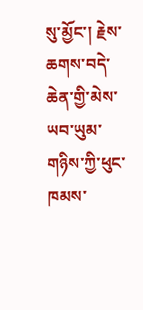སུ་མྱོང་། རྗེས་ཆགས་བདེ་ཆེན་གྱི་མེས་ཡབ་ཡུམ་གཉིས་ཀྱི་ཕུང་ཁམས་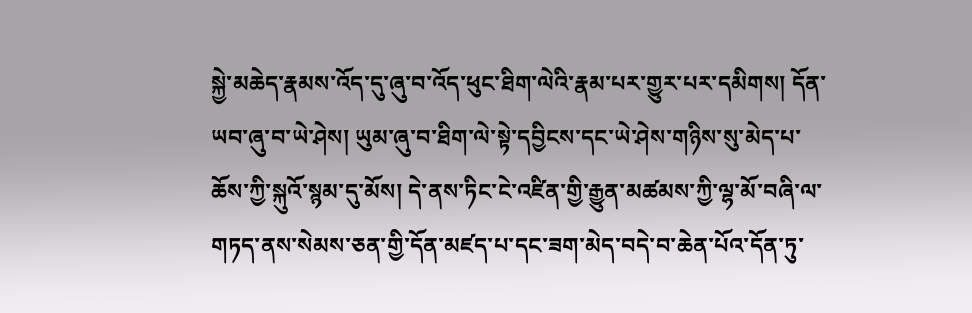སྐྱེ་མཆེད་རྣམས་འོད་དུ་ཞུ་བ་འོད་ཕུང་ཐིག་ལེའི་རྣམ་པར་གྱུར་པར་དམིགས། དོན་ཡབ་ཞུ་བ་ཡེ་ཤེས། ཡུམ་ཞུ་བ་ཐིག་ལེ་སྟེ་དབྱིངས་དང་ཡེ་ཤེས་གཉིས་སུ་མེད་པ་ཆོས་ཀྱི་སྐུའོ་སྙམ་དུ་མོས། དེ་ནས་ཏིང་ངེ་འཛིན་གྱི་རྒྱུན་མཚམས་ཀྱི་ལྷ་མོ་བཞི་ལ་གཏད་ནས་སེམས་ཅན་གྱི་དོན་མཛད་པ་དང་ཟག་མེད་བདེ་བ་ཆེན་པོའ་དོན་ཏུ་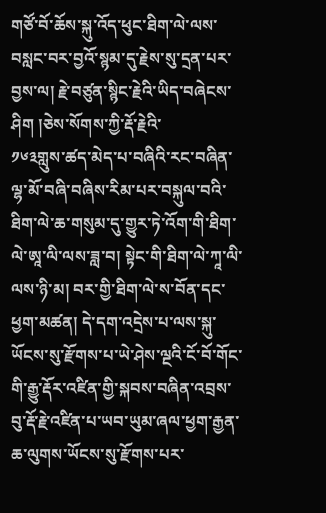གཙོ་བོ་ཆོས་སྐུ་འོད་ཕུང་ཐིག་ལེ་ལས་བསླང་བར་བྱའོ་སྙམ་དུ་རྗེས་སུ་དྲན་པར་བྱས་ལ། རྗེ་བཙུན་སྙིང་རྗེའི་ཡིད་བཞེངས་ཤིག །ཅེས་སོགས་ཀྱི་རྡོ་རྗེའི་
༡༦༣གླུས་ཚད་མེད་པ་བཞིའི་རང་བཞིན་ལྷ་མོ་བཞི་བཞིས་རིམ་པར་བསྐུལ་བའི་ཐིག་ལེ་ཆ་གསུམ་དུ་གྱུར་ཏེ་འོག་གི་ཐིག་ལེ་ཨཱ་ལི་ལས་ཟླ་བ། སྟེང་གི་ཐིག་ལེ་ཀཱ་ལི་ལས་ཉི་མ། བར་གྱི་ཐིག་ལེ་ས་བོན་དང་ཕྱག་མཚན། དེ་དག་འདྲེས་པ་ལས་སྐུ་ཡོངས་སུ་རྫོགས་པ་ཡེ་ཤེས་ལྔའི་ངོ་བོ་གོང་གི་རྒྱུ་རྡོར་འཛིན་གྱི་སྐབས་བཞིན་འབྲས་བུ་རྡོ་རྗེ་འཛིན་པ་ཡབ་ཡུམ་ཞལ་ཕྱག་རྒྱན་ཆ་ལུགས་ཡོངས་སུ་རྫོགས་པར་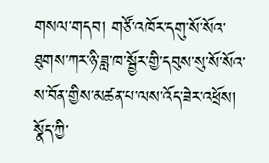གསལ་གདབ། གཙོ་འཁོར་དགུ་སོ་སོའ་ཐུགས་ཀར་ཉི་ཟླ་ཁ་སྦྱོར་གྱི་དབུས་སུ་སོ་སོའ་ས་བོན་གྱིས་མཚན་པ་ལས་འོད་ཟེར་འཕྲོས། སྣོད་ཀྱི་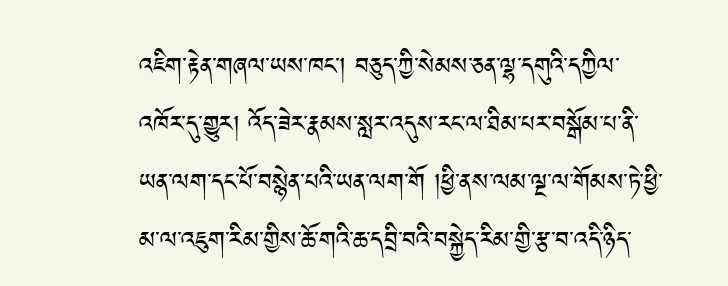འཇིག་རྟེན་གཞལ་ཡས་ཁང་། བཅུད་ཀྱི་སེམས་ཅན་ལྷ་དགུའི་དཀྱིལ་འཁོར་དུ་གྱུར། འོད་ཟེར་རྣམས་སླར་འདུས་རང་ལ་ཐིམ་པར་བསྒོམ་པ་ནི་ཡན་ལག་དང་པོ་བསྙེན་པའི་ཡན་ལག་གོ །ཕྱི་ནས་ལམ་ལྔ་ལ་གོམས་ཏེ་ཕྱི་མ་ལ་འཇུག་རིམ་གྱིས་ཆོ་གའི་ཆ་དབྲི་བའི་བསྐྱེད་རིམ་གྱི་རྩ་བ་འདི་ཉིད་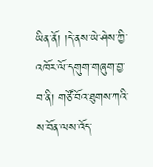ཡིན་ནོ། །དེ་ནས་ཡེ་ཤེས་ཀྱི་འཁོར་ལོ་དགུག་གཞུག་བྱ་བ་ནི། གཙོ་བོའ་ཐུགས་ཀའི་ས་བོན་ལས་འོད་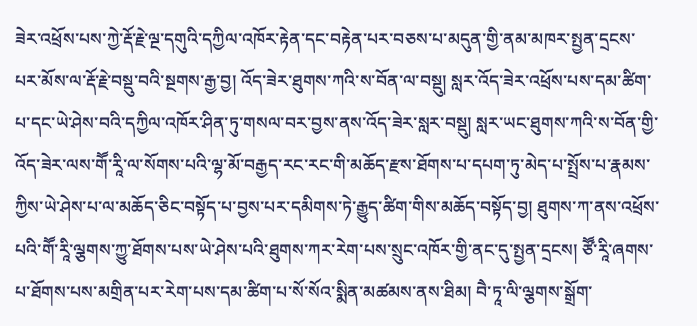ཟེར་འཕྲོས་པས་ཀྱེ་རྡོ་རྗེ་ལྔ་དགུའི་དཀྱིལ་འཁོར་རྟེན་དང་བརྟེན་པར་བཅས་པ་མདུན་གྱི་ནམ་མཁར་སྤྱན་དྲངས་པར་མོས་ལ་རྡོ་རྗེ་བསྡུ་བའི་སྔགས་རྒྱ་བྱ། འོད་ཟེར་ཐུགས་ཀའི་ས་བོན་ལ་བསྡུ། སླར་འོད་ཟེར་འཕྲོས་པས་དམ་ཚིག་པ་དང་ཡེ་ཤེས་བའི་དཀྱིལ་འཁོར་ཤིན་ཏུ་གསལ་བར་བྱས་ནས་འོད་ཟེར་སླར་བསྡུ། སླར་ཡང་ཐུགས་ཀའི་ས་བོན་གྱི་འོད་ཟེར་ལས་གཽ་རཱི་ལ་སོགས་པའི་ལྷ་མོ་བརྒྱད་རང་རང་གི་མཆོད་རྫས་ཐོགས་པ་དཔག་ཏུ་མེད་པ་སྤྲོས་པ་རྣམས་ཀྱིས་ཡེ་ཤེས་པ་ལ་མཆོད་ཅིང་བསྟོད་པ་བྱས་པར་དམིགས་ཏེ་རྒྱུད་ཚིག་གིས་མཆོད་བསྟོད་བྱ། ཐུགས་ཀ་ནས་འཕྲོས་པའི་གཽ་རཱི་ལྕགས་ཀྱུ་ཐོགས་པས་ཡེ་ཤེས་པའི་ཐུགས་ཀར་རེག་པས་སྲུང་འཁོར་གྱི་ནང་དུ་སྤྱན་དྲངས། ཙཽ་རཱི་ཞགས་པ་ཐོགས་པས་མགྲིན་པར་རེག་པས་དམ་ཚིག་པ་སོ་སོའ་སྨིན་མཚམས་ནས་ཐིམ། བཻ་ཏཱ་ལི་ལྕགས་སྒྲོག་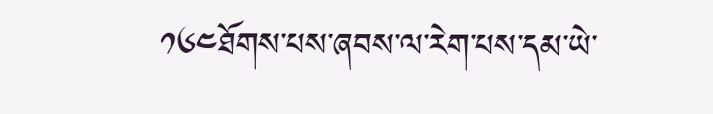༡༦༤ཐོགས་པས་ཞབས་ལ་རེག་པས་དམ་ཡེ་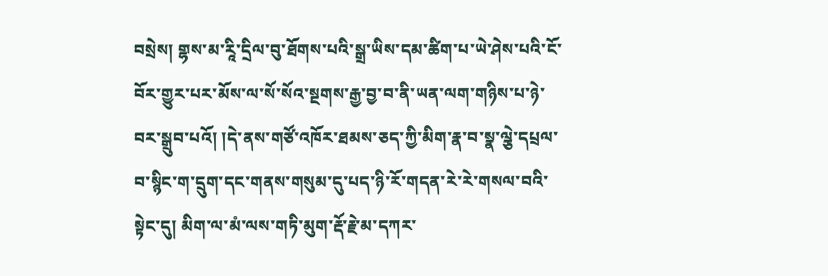བསྲེས། གྷས་མ་རཱི་དྲིལ་བུ་ཐོགས་པའི་སྒྲ་ཡིས་དམ་ཚིག་པ་ཡེ་ཤེས་པའི་ངོ་བོར་གྱུར་པར་མོས་ལ་སོ་སོའ་སྔགས་རྒྱ་བྱ་བ་ནི་ཡན་ལག་གཉིས་པ་ཉེ་བར་སྒྲུབ་པའོ། །དེ་ནས་གཙོ་འཁོར་ཐམས་ཅད་ཀྱི་མིག་རྣ་བ་སྣ་ལྕེ་དཔྲལ་བ་སྙིང་ག་དྲུག་དང་གནས་གསུམ་དུ་པད་ཉི་རོ་གདན་རེ་རེ་གསལ་བའི་སྟེང་དུ། མིག་ལ་མཾ་ལས་གཏི་མུག་རྡོ་རྗེ་མ་དཀར་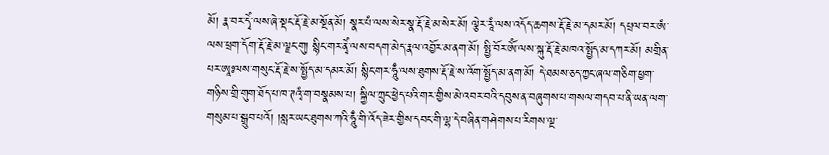མོ། རྣ་བར་དྭེཾ་ལས་ཞེ་སྡང་རྡོ་རྗེ་མ་སྔོན་མོ། སྣར་པཾ་ལས་སེར་སྣ་རྡོ་རྗེ་མ་སེར་མོ། ལྕེར་རཱཾ་ལས་འདོད་ཆགས་རྡོ་རྗེ་མ་དམར་མོ། དཔྲལ་བར་ཨཾ་ལས་ཕྲག་དོག་རྡོ་རྗེ་མ་ལྗང་གུ། སྙིང་གར་ནྭེཾ་ལས་བདག་མེད་རྣལ་འབྱོར་མ་ནག་མོ། སྤྱི་བོར་ༀ་ལས་སྐུ་རྡོ་རྗེ་མཁའ་སྤྱོད་མ་དཀར་མོ། མགྲིན་པར་ཨཱཿལས་གསུང་རྡོ་རྗེ་ས་སྤྱོད་མ་དམར་མོ། སྙིང་གར་ཧཱུྃ་ལས་ཐུགས་རྡོ་རྗེ་ས་འོག་སྤྱོད་མ་ནག་མོ། དེ་ཐམས་ཅད་ཀྱང་ཞལ་གཅིག་ཕྱག་གཉིས་གྲི་གུག་ཐོད་པ་ཁ་ཊའྭཾ་ག་བསྣམས་པ། སྐྱིལ་ཀྲུང་ཕྱེད་པའི་གར་གྱིས་མེ་འབར་བའི་དབུས་ན་བཞུགས་པ་གསལ་གདབ་པ་ནི་ཡན་ལག་གསུམ་པ་སྒྲུབ་པའོ། །སླར་ཡང་ཐུགས་ཀའི་ཧཱུྃ་གི་འོད་ཟེར་གྱིས་དབང་གི་ལྷ་དེ་བཞིན་གཤེགས་པ་རིགས་ལྔ་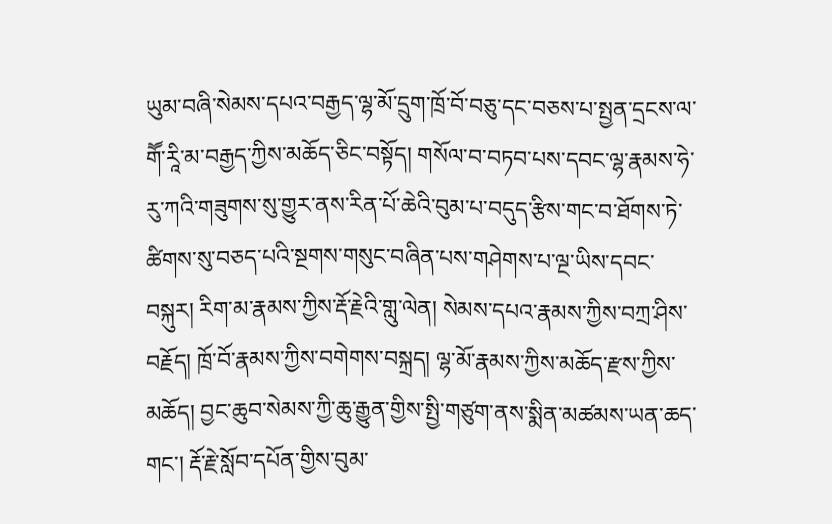ཡུམ་བཞི་སེམས་དཔའ་བརྒྱད་ལྷ་མོ་དྲུག་ཁྲོ་བོ་བཅུ་དང་བཅས་པ་སྤྱན་དྲངས་ལ་གཽ་རཱི་མ་བརྒྱད་ཀྱིས་མཆོད་ཅིང་བསྟོད། གསོལ་བ་བཏབ་པས་དབང་ལྷ་རྣམས་ཧེ་རུ་ཀའི་གཟུགས་སུ་གྱུར་ནས་རིན་པོ་ཆེའི་བུམ་པ་བདུད་རྩིས་གང་བ་ཐོགས་ཏེ་ཚིགས་སུ་བཅད་པའི་སྔགས་གསུང་བཞིན་པས་གཤེགས་པ་ལྔ་ཡིས་དབང་བསྐུར། རིག་མ་རྣམས་ཀྱིས་རྡོ་རྗེའི་གླུ་ལེན། སེམས་དཔའ་རྣམས་ཀྱིས་བཀྲ་ཤིས་བརྗོད། ཁྲོ་བོ་རྣམས་ཀྱིས་བགེགས་བསྐྲད། ལྷ་མོ་རྣམས་ཀྱིས་མཆོད་རྫས་ཀྱིས་མཆོད། བྱང་ཆུབ་སེམས་ཀྱི་ཆུ་རྒྱུན་གྱིས་སྤྱི་གཙུག་ནས་སྨིན་མཚམས་ཡན་ཆད་གང་། རྡོ་རྗེ་སློབ་དཔོན་གྱིས་བུམ་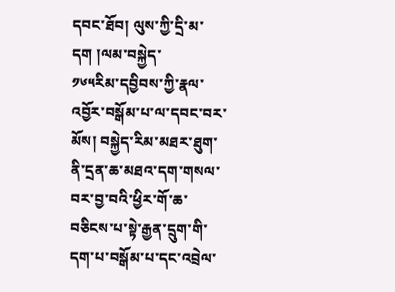དབང་ཐོབ། ལུས་ཀྱི་དྲི་མ་དག །ལམ་བསྐྱེད་
༡༦༥རིམ་དབྱིབས་ཀྱི་རྣལ་འབྱོར་བསྒོམ་པ་ལ་དབང་བར་མོས། བསྐྱེད་རིམ་མཐར་ཐུག་ནི་དྲན་ཆ་མཐའ་དག་གསལ་བར་བྱ་བའི་ཕྱིར་གོ་ཆ་བཅིངས་པ་སྟེ་རྒྱན་དྲུག་གི་དག་པ་བསྒོམ་པ་དང་འབྲེལ་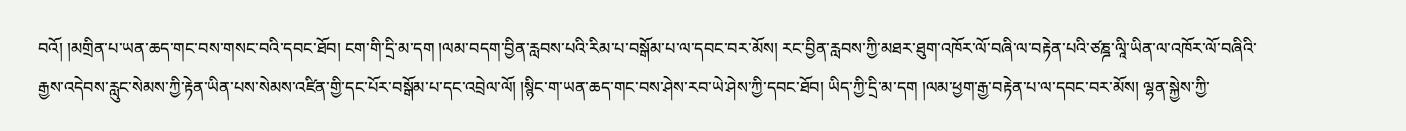བའོ། །མགྲིན་པ་ཡན་ཆད་གང་བས་གསང་བའི་དབང་ཐོབ། ངག་གི་དྲི་མ་དག །ལམ་བདག་བྱིན་རླབས་པའི་རིམ་པ་བསྒོམ་པ་ལ་དབང་བར་མོས། རང་བྱིན་རླབས་ཀྱི་མཐར་ཐུག་འཁོར་ལོ་བཞི་ལ་བརྟེན་པའི་ཙཎྜ་ལཱི་ཡིན་ལ་འཁོར་ལོ་བཞིའི་རྒྱས་འདེབས་རླུང་སེམས་ཀྱི་རྟེན་ཡིན་པས་སེམས་འཛིན་གྱི་དང་པོར་བསྒོམ་པ་དང་འབྲེལ་ལོ། །སྙིང་ག་ཡན་ཆད་གང་བས་ཤེས་རབ་ཡེ་ཤེས་ཀྱི་དབང་ཐོབ། ཡིད་ཀྱི་དྲི་མ་དག །ལམ་ཕྱག་རྒྱ་བརྟེན་པ་ལ་དབང་བར་མོས། ལྷན་སྐྱེས་ཀྱི་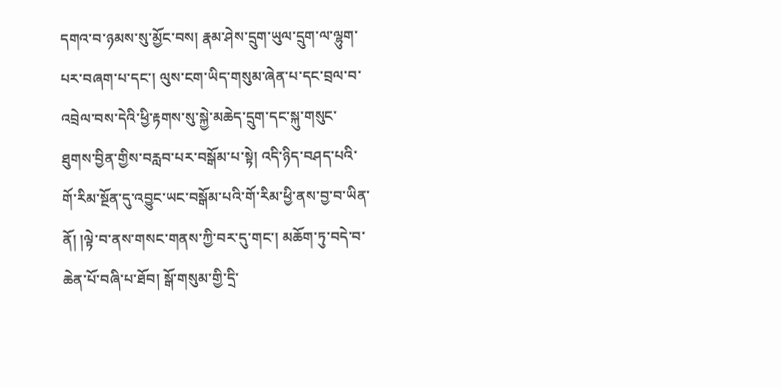དགའ་བ་ཉམས་སུ་མྱོང་བས། རྣམ་ཤེས་དྲུག་ཡུལ་དྲུག་ལ་ལྷུག་པར་བཞག་པ་དང་། ལུས་ངག་ཡིད་གསུམ་ཞེན་པ་དང་བྲལ་བ་འབྲེལ་བས་དེའི་ཕྱི་རྟགས་སུ་སྐྱེ་མཆེད་དྲུག་དང་སྐུ་གསུང་ཐུགས་བྱིན་གྱིས་བརླབ་པར་བསྒོམ་པ་སྟེ། འདི་ཉིད་བཤད་པའི་གོ་རིམ་སྔོན་དུ་འབྱུང་ཡང་བསྒོམ་པའི་གོ་རིམ་ཕྱི་ནས་བྱ་བ་ཡིན་ནོ། །ལྟེ་བ་ནས་གསང་གནས་ཀྱི་བར་དུ་གང་། མཆོག་ཏུ་བདེ་བ་ཆེན་པོ་བཞི་པ་ཐོབ། སྒོ་གསུམ་གྱི་དྲི་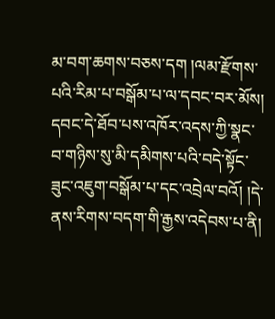མ་བག་ཆགས་བཅས་དག །ལམ་རྫོགས་པའི་རིམ་པ་བསྒོམ་པ་ལ་དབང་བར་མོས། དབང་དེ་ཐོབ་པས་འཁོར་འདས་ཀྱི་སྣང་བ་གཉིས་སུ་མི་དམིགས་པའི་བདེ་སྟོང་ཟུང་འཇུག་བསྒོམ་པ་དང་འབྲེལ་བའོ། །དེ་ནས་རིགས་བདག་གི་རྒྱས་འདེབས་པ་ནི།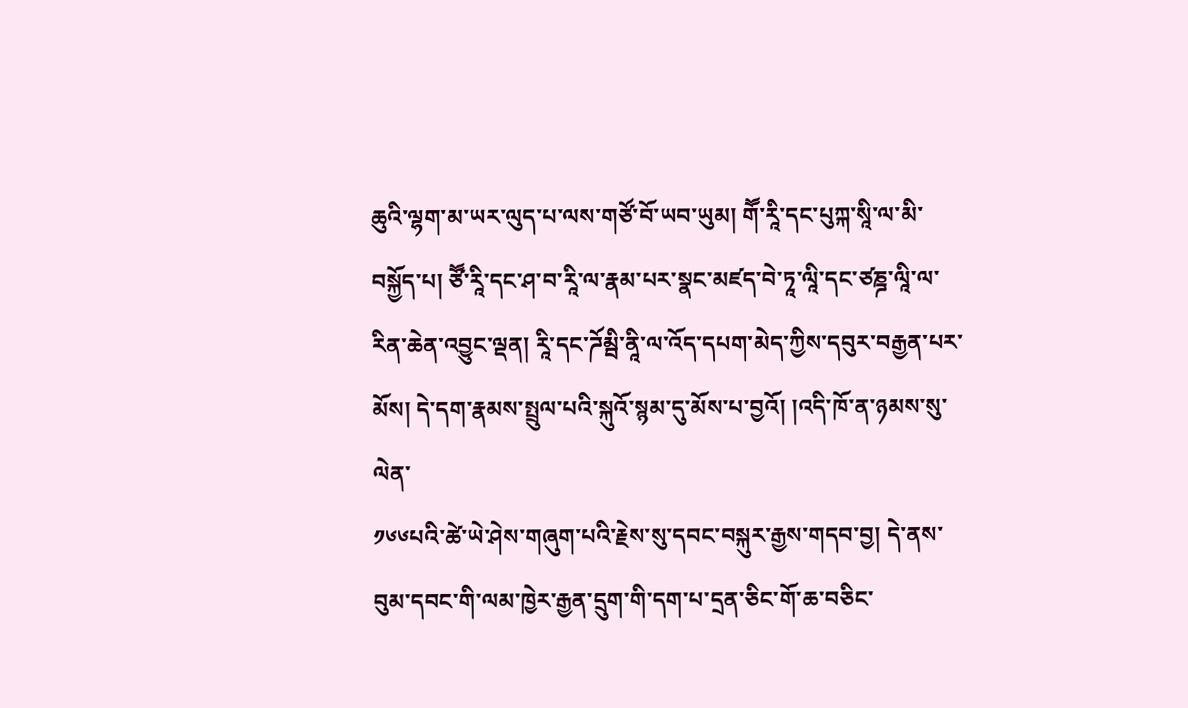ཆུའི་ལྷག་མ་ཡར་ལུད་པ་ལས་གཙོ་བོ་ཡབ་ཡུམ། གཽ་རཱི་དང་པུཀྐ་སཱི་ལ་མི་བསྐྱོད་པ། ཙཽ་རཱི་དང་ཤ་བ་རཱི་ལ་རྣམ་པར་སྣང་མཛད་བེ་ཏཱ་ལཱི་དང་ཙཎྜ་ལཱི་ལ་རིན་ཆེན་འབྱུང་ལྡན། རཱི་དང་ཌོམྦི་ནཱི་ལ་འོད་དཔག་མེད་ཀྱིས་དབུར་བརྒྱན་པར་མོས། དེ་དག་རྣམས་སྤྲུལ་པའི་སྐུའོ་སྙམ་དུ་མོས་པ་བྱའོ། །འདི་ཁོ་ན་ཉམས་སུ་ལེན་
༡༦༦པའི་ཚེ་ཡེ་ཤེས་གཞུག་པའི་རྗེས་སུ་དབང་བསྐུར་རྒྱས་གདབ་བྱ། དེ་ནས་བུམ་དབང་གི་ལམ་ཁྱེར་རྒྱན་དྲུག་གི་དག་པ་དྲན་ཅིང་གོ་ཆ་བཅིང་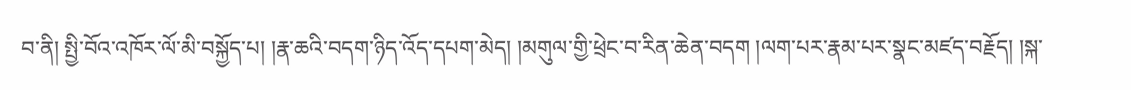བ་ནི། སྤྱི་བོའ་འཁོར་ལོ་མི་བསྐྱོད་པ། །རྣ་ཆའི་བདག་ཉིད་འོད་དཔག་མེད། །མགུལ་གྱི་ཕྲེང་བ་རིན་ཆེན་བདག །ལག་པར་རྣམ་པར་སྣང་མཛད་བརྗོད། །སྐ་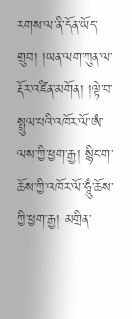རགས་ལ་ནི་དོན་ཡོད་གྲུབ། །ཡན་ལག་ཀུན་ལ་རྡོར་འཛིན་མགོན། །ལྟེ་བ་སྤྲུལ་པའི་འཁོར་ལོ་ཨཾ་ལས་ཀྱི་ཕྱག་རྒྱ། སྙིང་ག་ཆོས་ཀྱི་འཁོར་ལོ་ཧཱུྃ་ཆོས་ཀྱི་ཕྱག་རྒྱ། མགྲིན་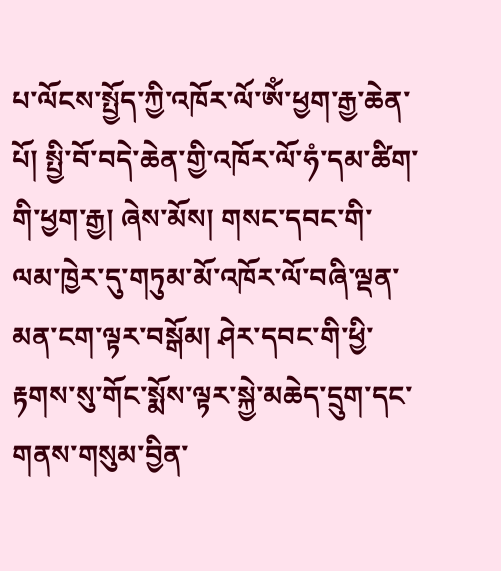པ་ལོངས་སྤྱོད་ཀྱི་འཁོར་ལོ་ༀ་ཕྱག་རྒྱ་ཆེན་པོ། སྤྱི་བོ་བདེ་ཆེན་གྱི་འཁོར་ལོ་ཧཾ་དམ་ཚིག་གི་ཕྱག་རྒྱ། ཞེས་མོས། གསང་དབང་གི་ལམ་ཁྱེར་དུ་གཏུམ་མོ་འཁོར་ལོ་བཞི་ལྡན་མན་ངག་ལྟར་བསྒོམ། ཤེར་དབང་གི་ཕྱི་རྟགས་སུ་གོང་སྨོས་ལྟར་སྐྱེ་མཆེད་དྲུག་དང་གནས་གསུམ་བྱིན་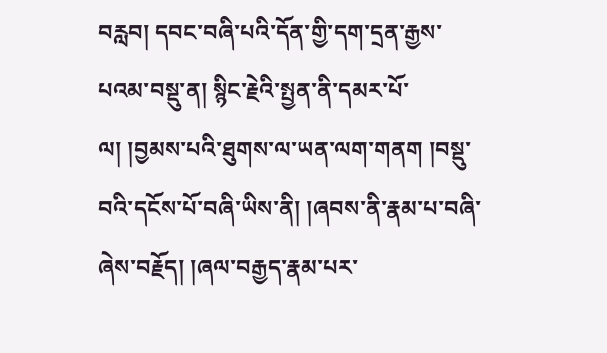བརླབ། དབང་བཞི་པའི་དོན་གྱི་དག་དྲན་རྒྱས་པའམ་བསྡུ་ན། སྙིང་རྗེའི་སྤྱན་ནི་དམར་པོ་ལ། །བྱམས་པའི་ཐུགས་ལ་ཡན་ལག་གནག །བསྡུ་བའི་དངོས་པོ་བཞི་ཡིས་ནི། །ཞབས་ནི་རྣམ་པ་བཞི་ཞེས་བརྗོད། །ཞལ་བརྒྱད་རྣམ་པར་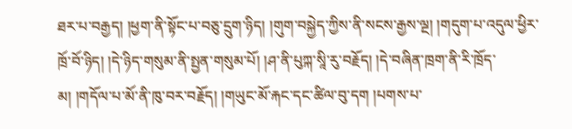ཐར་པ་བརྒྱད། །ཕྱག་ནི་སྟོང་པ་བཅུ་དྲུག་ཉིད། །གུག་བསྐྱེད་ཀྱིས་ནི་སངས་རྒྱས་ལྔ། །གདུག་པ་འདུལ་ཕྱིར་ཁྲོ་བོ་ཉིད། །དེ་ཉིད་གསུམ་ནི་སྤྱན་གསུམ་པོ། །ཤ་ནི་པུཀྐ་སཱི་རུ་བརྗོད། །དེ་བཞིན་ཁྲག་ནི་རི་ཁྲོད་མ། །གདོལ་པ་མོ་ནི་ཁུ་བར་བརྗོད། །གཡུང་མོ་རྐང་དང་ཚིལ་བུ་དག །པགས་པ་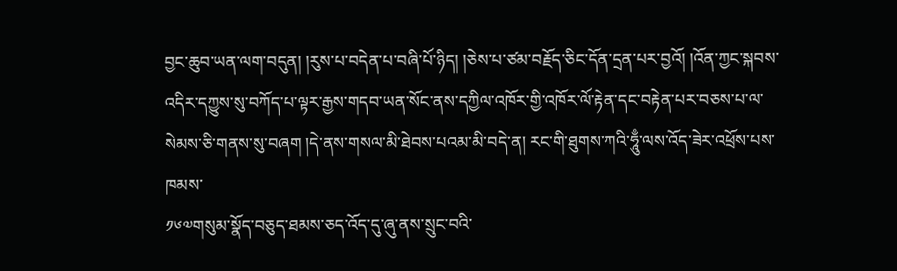བྱང་ཆུབ་ཡན་ལག་བདུན། །རུས་པ་བདེན་པ་བཞི་པོ་ཉིད། །ཅེས་པ་ཙམ་བརྗོད་ཅིང་དོན་དྲན་པར་བྱའོ། །འོན་ཀྱང་སྐབས་འདིར་དཀྱུས་སུ་བཀོད་པ་ལྟར་རྒྱས་གདབ་ཡན་སོང་ནས་དཀྱིལ་འཁོར་གྱི་འཁོར་ལོ་རྟེན་དང་བརྟེན་པར་བཅས་པ་ལ་སེམས་ཅི་གནས་སུ་བཞག །དེ་ནས་གསལ་མི་ཐེབས་པའམ་མི་བདེ་ན། རང་གི་ཐུགས་ཀའི་ཧཱུྃ་ལས་འོད་ཟེར་འཕྲོས་པས་ཁམས་
༡༦༧གསུམ་སྣོད་བཅུད་ཐམས་ཅད་འོད་དུ་ཞུ་ནས་སྲུང་བའི་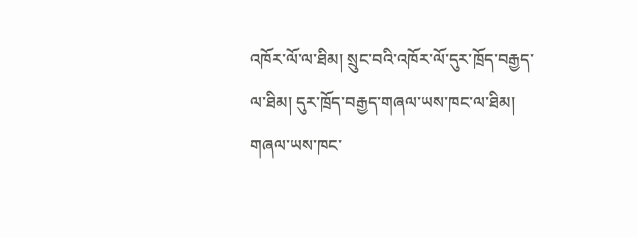འཁོར་ལོ་ལ་ཐིམ། སྲུང་བའི་འཁོར་ལོ་དུར་ཁྲོད་བརྒྱད་ལ་ཐིམ། དུར་ཁྲོད་བརྒྱད་གཞལ་ཡས་ཁང་ལ་ཐིམ། གཞལ་ཡས་ཁང་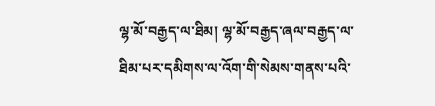ལྷ་མོ་བརྒྱད་ལ་ཐིམ། ལྷ་མོ་བརྒྱད་ཞལ་བརྒྱད་ལ་ཐིམ་པར་དམིགས་ལ་འོག་གི་སེམས་གནས་པའི་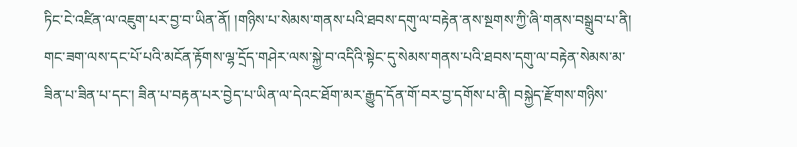ཏིང་ངེ་འཛིན་ལ་འཇུག་པར་བྱ་བ་ཡིན་ནོ། །གཉིས་པ་སེམས་གནས་པའི་ཐབས་དགུ་ལ་བརྟེན་ནས་སྔགས་ཀྱི་ཞི་གནས་བསྒྲུབ་པ་ནི། གང་ཟག་ལས་དང་པོ་པའི་མངོན་རྟོགས་ལྷ་དྲོད་གཤེར་ལས་སྐྱེ་བ་འདིའི་སྟེང་དུ་སེམས་གནས་པའི་ཐབས་དགུ་ལ་བརྟེན་སེམས་མ་ཟིན་པ་ཟིན་པ་དང་། ཟིན་པ་བརྟན་པར་བྱེད་པ་ཡིན་ལ་དེའང་ཐོག་མར་རྒྱུད་དོན་གོ་བར་བྱ་དགོས་པ་ནི། བསྐྱེད་རྫོགས་གཉིས་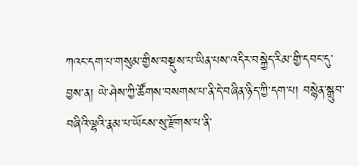ཀའང་དག་པ་གསུམ་གྱིས་བསྡུས་པ་ཡིན་པས་འདིར་བསྐྱེད་རིམ་གྱི་དབང་དུ་བྱས་ན། ཡེ་ཤེས་ཀྱི་ཚོགས་བསགས་པ་ནི་དེ་བཞིན་ཉིད་ཀྱི་དག་པ། བསྙེན་སྒྲུབ་བཞིའི་ལྷའི་རྣམ་པ་ཡོངས་སུ་རྫོགས་པ་ནི་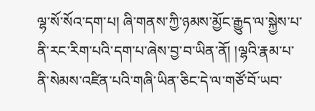ལྷ་སོ་སོའ་དག་པ། ཞི་གནས་ཀྱི་ཉམས་མྱོང་རྒྱུད་ལ་སྐྱེས་པ་ནི་རང་རིག་པའི་དག་པ་ཞེས་བྱ་བ་ཡིན་ནོ། །ལྷའི་རྣམ་པ་ནི་སེམས་འཛིན་པའི་གཞི་ཡིན་ཅིང་དེ་ལ་གཙོ་བོ་ཡབ་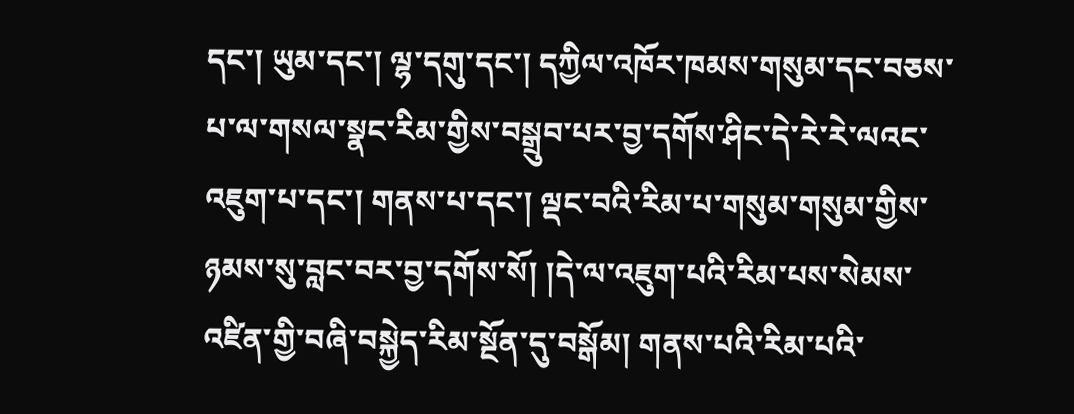དང་། ཡུམ་དང་། ལྷ་དགུ་དང་། དཀྱིལ་འཁོར་ཁམས་གསུམ་དང་བཅས་པ་ལ་གསལ་སྣང་རིམ་གྱིས་བསྒྲུབ་པར་བྱ་དགོས་ཤིང་དེ་རེ་རེ་ལའང་འཇུག་པ་དང་། གནས་པ་དང་། ལྡང་བའི་རིམ་པ་གསུམ་གསུམ་གྱིས་ཉམས་སུ་བླང་བར་བྱ་དགོས་སོ། །དེ་ལ་འཇུག་པའི་རིམ་པས་སེམས་འཛིན་གྱི་བཞི་བསྐྱེད་རིམ་སྔོན་དུ་བསྒོམ། གནས་པའི་རིམ་པའི་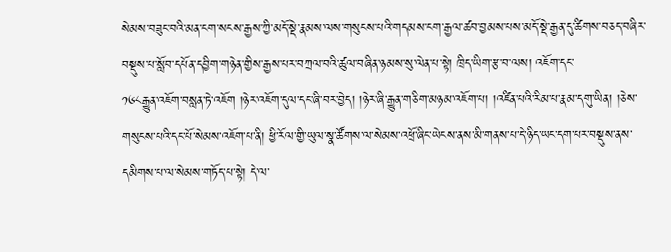སེམས་བཟུང་བའི་མན་ངག་སངས་རྒྱས་ཀྱི་མདོ་སྡེ་རྣམས་ལས་གསུངས་པའི་གདམས་ངག་རྒྱལ་ཚབ་བྱམས་པས་མདོ་སྡེ་རྒྱན་དུ་ཚིགས་བཅད་བཞིར་བསྡུས་པ་སློབ་དཔོན་དབྱིག་གཉེན་གྱིས་རྒྱས་པར་བཀྲལ་བའི་ཚུལ་བཞིན་ཉམས་སུ་ལེན་པ་སྟེ། ཁྲིད་ཡིག་རྩ་བ་ལས། འཇོག་དང་
༡༦༨རྒྱུན་འཇོག་བསླན་ཏེ་འཇོག །ཉེར་འཇོག་དུལ་དང་ཞི་བར་བྱེད། །ཉེར་ཞི་རྒྱུན་གཅིག་མཉམ་འཇོག་པ། །འཛིན་པའི་རིམ་པ་རྣམ་དགུ་ཡིན། །ཅེས་གསུངས་པའི་དང་པོ་སེམས་འཇོག་པ་ནི། ཕྱི་རོལ་གྱི་ཡུལ་སྣ་ཚོགས་ལ་སེམས་འཕྲོ་ཞིང་ཡེངས་ནས་མི་གནས་པ་དེ་ཉིད་ཡང་དག་པར་བསྡུས་ནས་དམིགས་པ་ལ་སེམས་གཏོད་པ་སྟེ། དེ་ལ་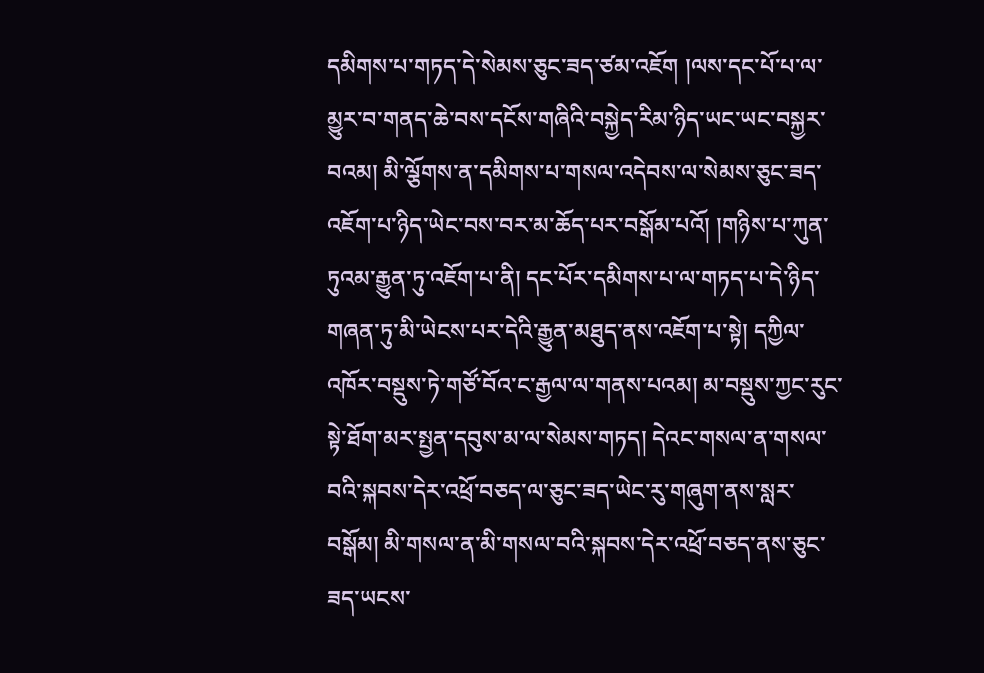དམིགས་པ་གཏད་དེ་སེམས་ཅུང་ཟད་ཙམ་འཇོག །ལས་དང་པོ་པ་ལ་མྱུར་བ་གནད་ཆེ་བས་དངོས་གཞིའི་བསྐྱེད་རིམ་ཉིད་ཡང་ཡང་བསྐྱར་བའམ། མི་ལྕོགས་ན་དམིགས་པ་གསལ་འདེབས་ལ་སེམས་ཅུང་ཟད་འཇོག་པ་ཉིད་ཡེང་བས་བར་མ་ཆོད་པར་བསྒོམ་པའོ། །གཉིས་པ་ཀུན་ཏུའམ་རྒྱུན་ཏུ་འཇོག་པ་ནི། དང་པོར་དམིགས་པ་ལ་གཏད་པ་དེ་ཉིད་གཞན་ཏུ་མི་ཡེངས་པར་དེའི་རྒྱུན་མཐུད་ནས་འཇོག་པ་སྟེ། དཀྱིལ་འཁོར་བསྡུས་ཏེ་གཙོ་བོའ་ང་རྒྱལ་ལ་གནས་པའམ། མ་བསྡུས་ཀྱང་རུང་སྟེ་ཐོག་མར་སྤྱན་དབུས་མ་ལ་སེམས་གཏད། དེའང་གསལ་ན་གསལ་བའི་སྐབས་དེར་འཕྲོ་བཅད་ལ་ཅུང་ཟད་ཡེང་རུ་གཞུག་ནས་སླར་བསྒོམ། མི་གསལ་ན་མི་གསལ་བའི་སྐབས་དེར་འཕྲོ་བཅད་ནས་ཅུང་ཟད་ཡངས་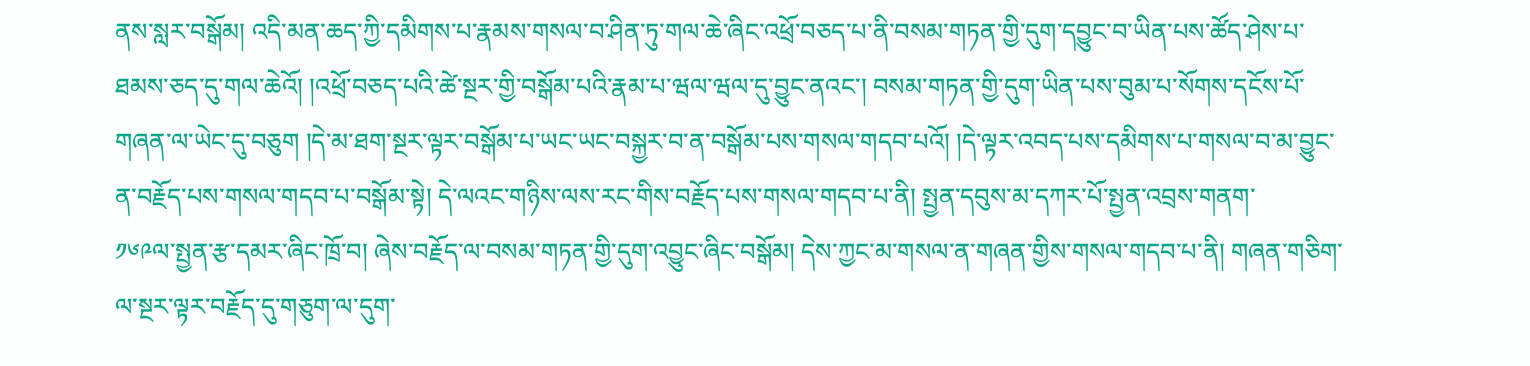ནས་སླར་བསྒོམ། འདི་མན་ཆད་ཀྱི་དམིགས་པ་རྣམས་གསལ་བ་ཤིན་ཏུ་གལ་ཆེ་ཞིང་འཕྲོ་བཅད་པ་ནི་བསམ་གཏན་གྱི་དུག་དབྱུང་བ་ཡིན་པས་ཚོད་ཤེས་པ་ཐམས་ཅད་དུ་གལ་ཆེའོ། །འཕྲོ་བཅད་པའི་ཚེ་སྔར་གྱི་བསྒོམ་པའི་རྣམ་པ་ཝལ་ཝལ་དུ་བྱུང་ནའང་། བསམ་གཏན་གྱི་དུག་ཡིན་པས་བུམ་པ་སོགས་དངོས་པོ་གཞན་ལ་ཡེང་དུ་བཅུག །དེ་མ་ཐག་སྔར་ལྟར་བསྒོམ་པ་ཡང་ཡང་བསྐྱར་བ་ན་བསྒོམ་པས་གསལ་གདབ་པའོ། །དེ་ལྟར་འབད་པས་དམིགས་པ་གསལ་བ་མ་བྱུང་ན་བརྗོད་པས་གསལ་གདབ་པ་བསྒོམ་སྟེ། དེ་ལའང་གཉིས་ལས་རང་གིས་བརྗོད་པས་གསལ་གདབ་པ་ནི། སྤྱན་དབུས་མ་དཀར་པོ་སྤྱན་འབྲས་གནག་
༡༦༩ལ་སྤྱན་རྩ་དམར་ཞིང་ཁྲོ་བ། ཞེས་བརྗོད་ལ་བསམ་གཏན་གྱི་དུག་འབྱུང་ཞིང་བསྒོམ། དེས་ཀྱང་མ་གསལ་ན་གཞན་གྱིས་གསལ་གདབ་པ་ནི། གཞན་གཅིག་ལ་སྔར་ལྟར་བརྗོད་དུ་གཅུག་ལ་དུག་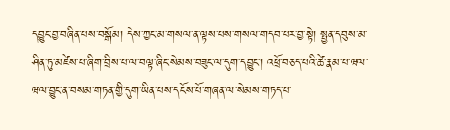དབྱུང་བྱ་བཞིན་པས་བསྒོམ། དེས་ཀྱང་མ་གསལ་ན་ལྟས་པས་གསལ་གདབ་པར་བྱ་སྟེ། སྤྱན་དབུས་མ་ཤིན་ཏུ་མཛེས་པ་ཞིག་བྲིས་པ་ལ་བལྟ་ཞིང་སེམས་བཟུང་ལ་དུག་དབྱུང་། འཕྲོ་བཅད་པའི་ཚེ་རྣམ་པ་ཝལ་ཝལ་བྱུང་ན་བསམ་གཏན་གྱི་དུག་ཡིན་པས་དངོས་པོ་གཞན་ལ་སེམས་གཏད་པ་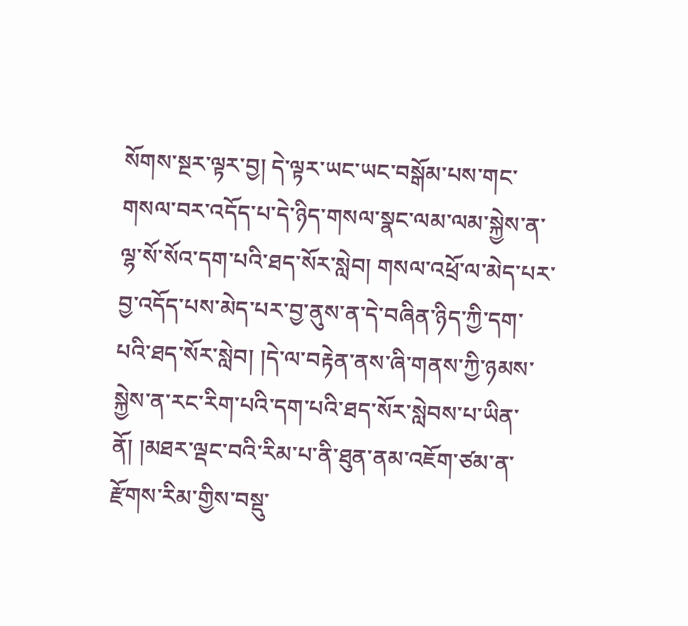སོགས་སྔར་ལྟར་བྱ། དེ་ལྟར་ཡང་ཡང་བསྒོམ་པས་གང་གསལ་བར་འདོད་པ་དེ་ཉིད་གསལ་སྣང་ལམ་ལམ་སྐྱེས་ན་ལྷ་སོ་སོའ་དག་པའི་ཐད་སོར་སླེབ། གསལ་འཕྲོ་ལ་མེད་པར་བྱ་འདོད་པས་མེད་པར་བྱ་ནུས་ན་དེ་བཞིན་ཉིད་ཀྱི་དག་པའི་ཐད་སོར་སླེབ། །དེ་ལ་བརྟེན་ནས་ཞི་གནས་ཀྱི་ཉམས་སྐྱེས་ན་རང་རིག་པའི་དག་པའི་ཐད་སོར་སླེབས་པ་ཡིན་ནོ། །མཐར་ལྡང་བའི་རིམ་པ་ནི་ཐུན་ནམ་འཇོག་ཙམ་ན་རྫོགས་རིམ་གྱིས་བསྡུ་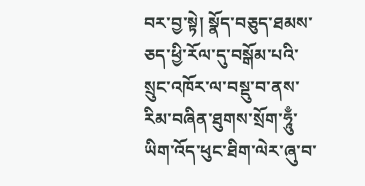བར་བྱ་སྟེ། སྣོད་བཅུད་ཐམས་ཅད་ཕྱི་རོལ་དུ་བསྒོམ་པའི་སྲུང་འཁོར་ལ་བསྡུ་བ་ནས་རིམ་བཞིན་ཐུགས་སྲོག་ཧཱུྃ་ཡིག་འོད་ཕུང་ཐིག་ལེར་ཞུ་བ་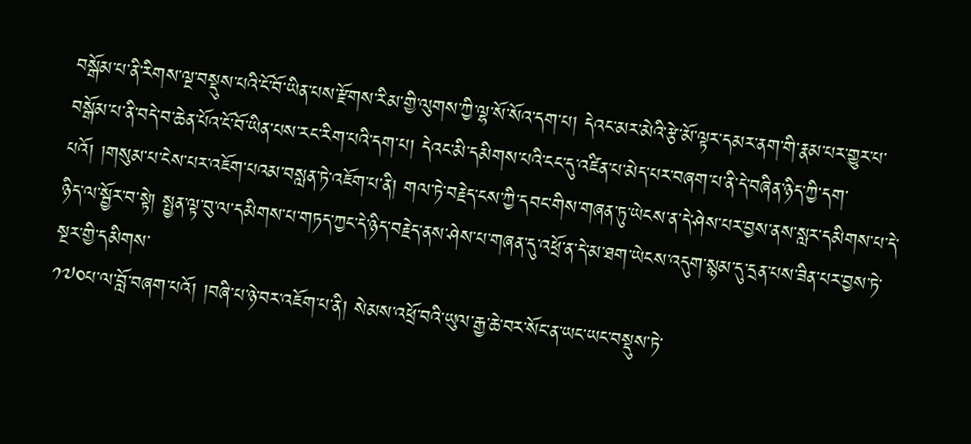བསྒོམ་པ་ནི་རིགས་ལྔ་བསྡུས་པའི་ངོ་བོ་ཡིན་པས་རྫོགས་རིམ་གྱི་ལུགས་ཀྱི་ལྷ་སོ་སོའ་དག་པ། དེའང་མར་མེའི་རྩེ་མོ་ལྟར་དམར་ནག་གི་རྣམ་པར་གྱུར་པ་བསྒོམ་པ་ནི་བདེ་བ་ཆེན་པོའ་ངོ་བོ་ཡིན་པས་རང་རིག་པའི་དག་པ། དེའང་མི་དམིགས་པའི་ངང་དུ་འཛིན་པ་མེད་པར་བཞག་པ་ནི་དེ་བཞིན་ཉིད་ཀྱི་དག་པའོ། །གསུམ་པ་ངེས་པར་འཇོག་པའམ་བསླན་ཏེ་འཇོག་པ་ནི། གལ་ཏེ་བརྗེད་ངས་ཀྱི་དབང་གིས་གཞན་ཏུ་ཡེངས་ན་དེ་ཤེས་པར་བྱས་ནས་སླར་དམིགས་པ་དེ་ཉིད་ལ་སྦྱོར་བ་སྟེ། སྤྱན་ལྟ་བུ་ལ་དམིགས་པ་གཏད་ཀྱང་དེ་ཉིད་བརྗེད་ནས་ཤེས་པ་གཞན་དུ་འཕྲོ་ན་དེ་མ་ཐག་ཡེངས་འདུག་སྙམ་དུ་དྲན་པས་ཟིན་པར་བྱས་ཏེ་སྔར་གྱི་དམིགས་
༡༧༠པ་ལ་བློ་བཞག་པའོ། །བཞི་པ་ཉེ་བར་འཇོག་པ་ནི། སེམས་འཕྲོ་བའི་ཡུལ་རྒྱ་ཆེ་བར་སོང་ན་ཡང་ཡང་བསྡུས་ཏེ་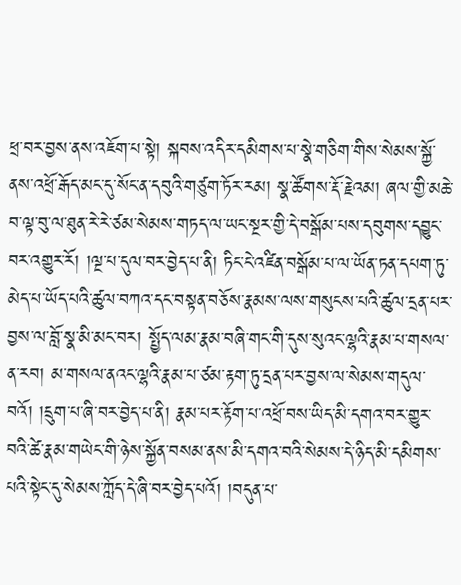ཕྲ་བར་བྱས་ནས་འཇོག་པ་སྟེ། སྐབས་འདིར་དམིགས་པ་སྣེ་གཅིག་གིས་སེམས་སྐྱོ་ནས་འཕྲོ་རྒོད་མང་དུ་སོང་ན་དབུའི་གཙུག་ཏོར་རམ། སྣ་ཚོགས་རྡོ་རྗེའམ། ཞལ་གྱི་མཆེ་བ་ལྟ་བུ་ལ་ཐུན་རེ་རེ་ཙམ་སེམས་གཏད་ལ་ཡང་སྔར་གྱི་དེ་བསྒོམ་པས་དབུགས་དབྱུང་བར་འགྱུར་རོ། །ལྔ་པ་དུལ་བར་བྱེད་པ་ནི། ཏིང་ངེ་འཛིན་བསྒོམ་པ་ལ་ཡོན་ཏན་དཔག་ཏུ་མེད་པ་ཡོད་པའི་ཚུལ་བཀའ་དང་བསྟན་བཅོས་རྣམས་ལས་གསུངས་པའི་ཚུལ་དྲན་པར་བྱས་ལ་བློ་སྣ་མི་མང་བར། སྤྱོད་ལམ་རྣམ་བཞི་གང་གི་དུས་སུའང་ལྷའི་རྣམ་པ་གསལ་ན་རབ། མ་གསལ་ནའང་ལྷའི་རྣམ་པ་ཙམ་རྟག་ཏུ་དྲན་པར་བྱས་ལ་སེམས་གདུལ་བའོ། །དྲུག་པ་ཞི་བར་བྱེད་པ་ནི། རྣམ་པར་རྟོག་པ་འཕྲོ་བས་ཡིད་མི་དགའ་བར་གྱུར་བའི་ཚེ་རྣམ་གཡེང་གི་ཉེས་སྐྱོན་བསམ་ནས་མི་དགའ་བའི་སེམས་དེ་ཉིད་མི་དམིགས་པའི་སྟེང་དུ་སེམས་ཀློད་དེ་ཞི་བར་བྱེད་པའོ། །བདུན་པ་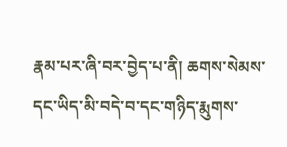རྣམ་པར་ཞི་བར་བྱེད་པ་ནི། ཆགས་སེམས་དང་ཡིད་མི་བདེ་བ་དང་གཉིད་རྨུགས་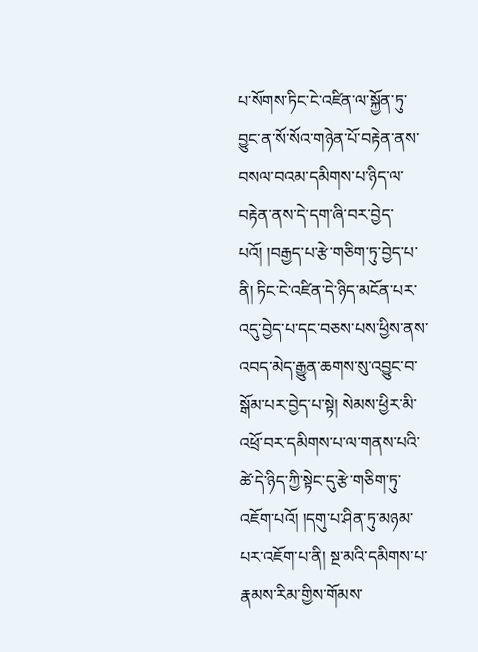པ་སོགས་ཏིང་ངེ་འཛིན་ལ་སྐྱོན་ཏུ་བྱུང་ན་སོ་སོའ་གཉེན་པོ་བརྟེན་ནས་བསལ་བའམ་དམིགས་པ་ཉིད་ལ་བརྟེན་ནས་དེ་དག་ཞི་བར་བྱེད་པའོ། །བརྒྱད་པ་རྩེ་གཅིག་ཏུ་བྱེད་པ་ནི། ཏིང་ངེ་འཛིན་དེ་ཉིད་མངོན་པར་འདུ་བྱེད་པ་དང་བཅས་པས་ཕྱིས་ནས་འབད་མེད་རྒྱུན་ཆགས་སུ་འབྱུང་བ་སྒོམ་པར་བྱེད་པ་སྟེ། སེམས་ཕྱིར་མི་འཕྲོ་བར་དམིགས་པ་ལ་གནས་པའི་ཚེ་དེ་ཉིད་ཀྱི་སྟེང་དུ་རྩེ་གཅིག་ཏུ་འཇོག་པའོ། །དགུ་པ་ཤིན་ཏུ་མཉམ་པར་འཇོག་པ་ནི། སྔ་མའི་དམིགས་པ་རྣམས་རིམ་གྱིས་གོམས་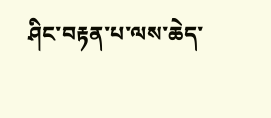ཤིང་བརྟན་པ་ལས་ཆེད་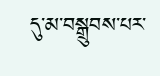དུ་མ་བསྒྲུབས་པར་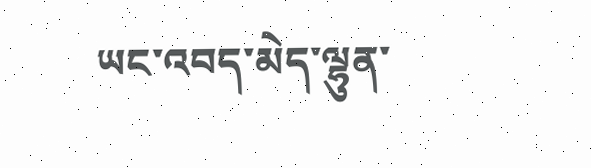ཡང་འབད་མེད་ལྷུན་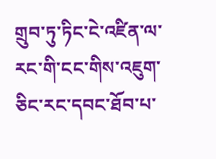གྲུབ་ཏུ་ཏིང་ངེ་འཛིན་ལ་རང་གི་ངང་གིས་འཇུག་ཅིང་རང་དབང་ཐོབ་པ་